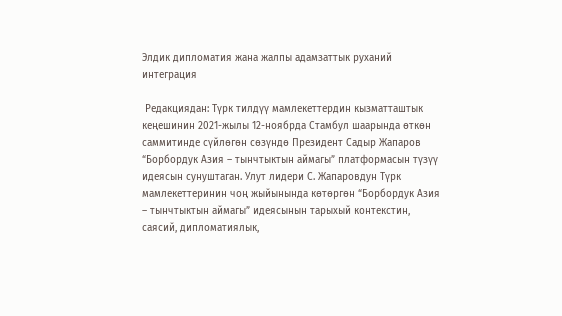Элдик дипломатия жана жалпы адамзаттык руханий интеграция

 Редакциядан: Түрк тилдүү мамлекеттердин кызматташтык кеңешинин 2021-жылы 12-ноябрда Стамбул шаарында өткөн саммитинде сүйлөгөн сөзүндө Президент Садыр Жапаров “Борбордук Азия – тынчтыктын аймагы” платформасын түзүү идеясын сунуштаган. Улут лидери С. Жапаровдун Түрк мамлекеттеринин чоң жыйынында көтөргөн “Борбордук Азия – тынчтыктын аймагы” идеясынын тарыхый контекстин, саясий, дипломатиялык,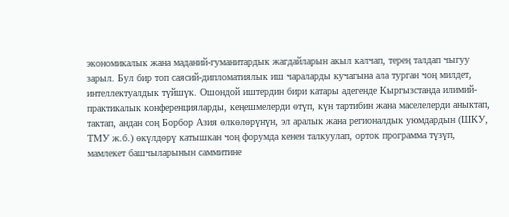экономикалык жана маданий-гуманитардык жагдайларын акыл калчап, терең талдап чыгуу зарыл. Бул бир топ саясий-дипломатиялык иш чараларды кучагына ала турган чоң милдет, интеллектуалдык түйшүк. Ошондой иштердин бири катары адегенде Кыргызстанда илимий-практикалык конференцияларды, кеңешмелерди өтүп, күн тартибин жана маселелерди аныктап, тактап, андан соң Борбор Азия өлкөлөрүнүн, эл аралык жана регионалдык уюмдардын (ШКУ, ТМУ ж.б.) өкүлдөрү катышкан чоң форумда кенен талкуулап, орток программа түзүп, мамлекет башчыларынын саммитине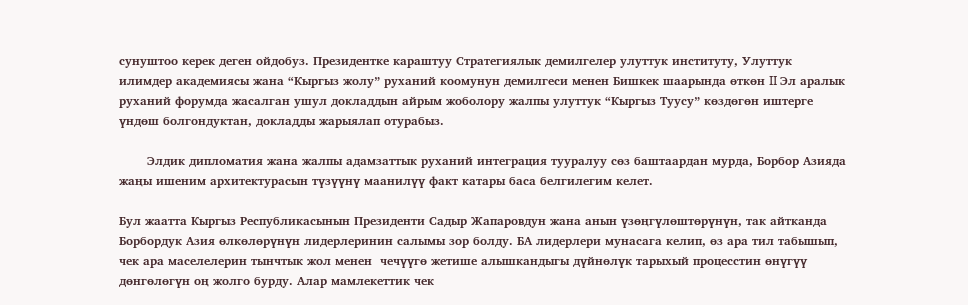сунуштоо керек деген ойдобуз. Президентке караштуу Стратегиялык демилгелер улуттук институту, Улуттук илимдер академиясы жана “Кыргыз жолу” руханий коомунун демилгеси менен Бишкек шаарында өткөн II Эл аралык руханий форумда жасалган ушул докладдын айрым жоболору жалпы улуттук “Кыргыз Туусу” көздөгөн иштерге үндөш болгондуктан, докладды жарыялап отурабыз.

       Элдик дипломатия жана жалпы адамзаттык руханий интеграция тууралуу сөз баштаардан мурда, Борбор Азияда жаңы ишеним архитектурасын түзүүнү маанилүү факт катары баса белгилегим келет.

Бул жаатта Кыргыз Республикасынын Президенти Садыр Жапаровдун жана анын үзөңгүлөштөрүнүн, так айтканда Борбордук Азия өлкөлөрүнүн лидерлеринин салымы зор болду. БА лидерлери мунасага келип, өз ара тил табышып, чек ара маселелерин тынчтык жол менен  чечүүгө жетише алышкандыгы дүйнөлүк тарыхый процесстин өнүгүү дөнгөлөгүн оң жолго бурду. Алар мамлекеттик чек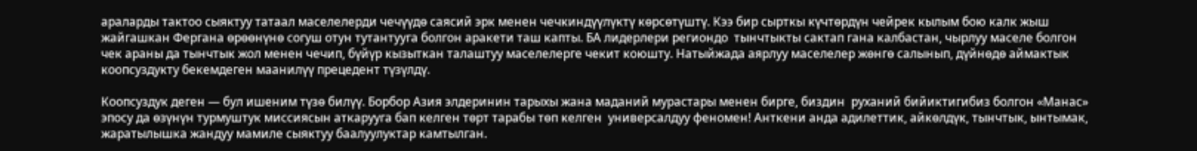араларды тактоо сыяктуу татаал маселелерди чечүүдө саясий эрк менен чечкиндүүлүктү көрсөтүштү. Кээ бир сырткы күчтөрдүн чейрек кылым бою калк жыш жайгашкан Фергана өрөөнүнө согуш отун тутантууга болгон аракети таш капты. БА лидерлери региондо  тынчтыкты сактап гана калбастан, чырлуу маселе болгон чек араны да тынчтык жол менен чечип, бүйүр кызыткан талаштуу маселелерге чекит коюшту. Натыйжада аярлуу маселелер жөнгө салынып, дүйнөдө аймактык коопсуздукту бекемдеген маанилүү прецедент түзүлдү.

Коопсуздук деген — бул ишеним түзө билүү. Борбор Азия элдеринин тарыхы жана маданий мурастары менен бирге, биздин  руханий бийиктигибиз болгон «Манас» эпосу да өзүнүн турмуштук миссиясын аткарууга бап келген төрт тарабы төп келген  универсалдуу феномен! Анткени анда адилеттик, айкөлдүк, тынчтык, ынтымак, жаратылышка жандуу мамиле сыяктуу баалуулуктар камтылган.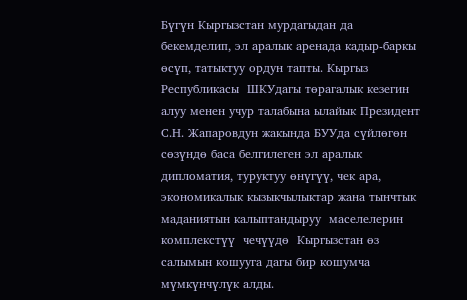Бүгүн Кыргызстан мурдагыдан да бекемделип, эл аралык аренада кадыр-баркы өсүп, татыктуу ордун тапты. Кыргыз Республикасы  ШКУдагы төрагалык кезегин алуу менен учур талабына ылайык Президент С.Н. Жапаровдун жакында БУУда сүйлөгөн сөзүндө баса белгилеген эл аралык дипломатия, туруктуу өнүгүү, чек ара, экономикалык кызыкчылыктар жана тынчтык маданиятын калыптандыруу  маселелерин комплекстүү  чечүүдө  Кыргызстан өз салымын кошууга дагы бир кошумча мүмкүнчүлүк алды.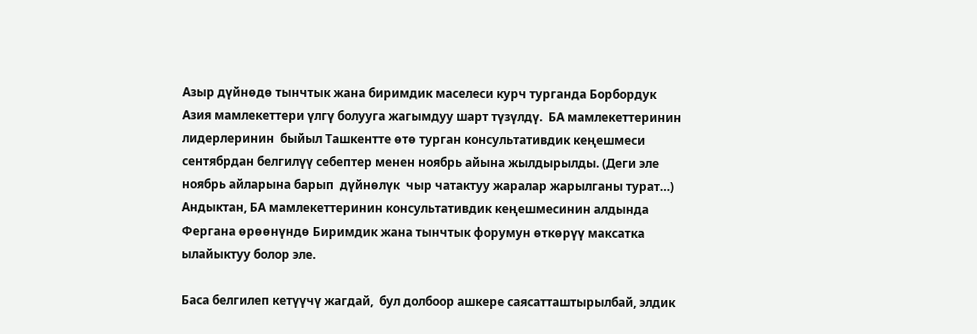Азыр дүйнөдө тынчтык жана биримдик маселеси курч турганда Борбордук Азия мамлекеттери үлгү болууга жагымдуу шарт түзүлдү.  БА мамлекеттеринин лидерлеринин  быйыл Ташкентте өтө турган консультативдик кеңешмеси сентябрдан белгилүү себептер менен ноябрь айына жылдырылды. (Деги эле ноябрь айларына барып  дүйнөлүк  чыр чатактуу жаралар жарылганы турат…) Андыктан, БА мамлекеттеринин консультативдик кеңешмесинин алдында Фергана өрөөнүндө Биримдик жана тынчтык форумун өткөрүү максатка ылайыктуу болор эле.

Баса белгилеп кетүүчү жагдай,  бул долбоор ашкере саясатташтырылбай, элдик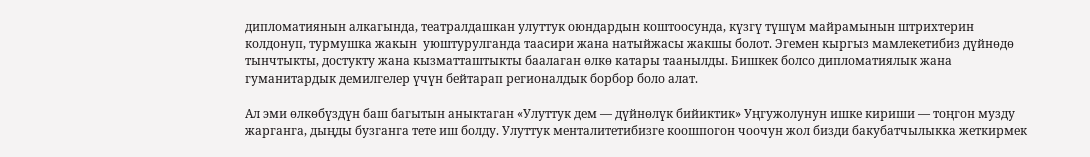дипломатиянын алкагында, театралдашкан улуттук оюндардын коштоосунда, күзгү түшүм майрамынын штрихтерин колдонуп, турмушка жакын  уюштурулганда таасири жана натыйжасы жакшы болот. Эгемен кыргыз мамлекетибиз дүйнөдө тынчтыкты, достукту жана кызматташтыкты баалаган өлкө катары таанылды. Бишкек болсо дипломатиялык жана гуманитардык демилгелер үчүн бейтарап регионалдык борбор боло алат.

Ал эми өлкөбүздүн баш багытын аныктаган «Улуттук дем — дүйнөлүк бийиктик» Уңгужолунун ишке кириши — тоңгон музду жарганга, дыңды бузганга тете иш болду. Улуттук менталитетибизге коошпогон чоочун жол бизди бакубатчылыкка жеткирмек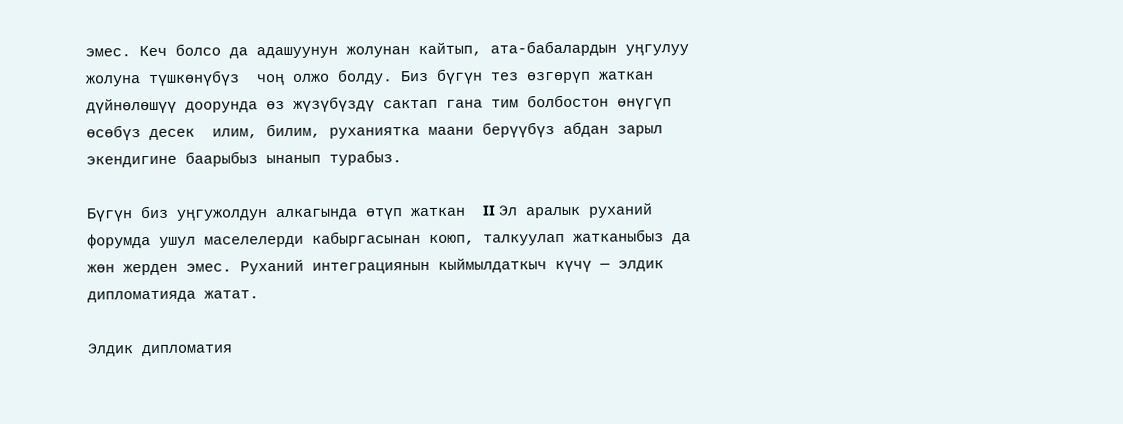эмес. Кеч болсо да адашуунун жолунан кайтып, ата-бабалардын уңгулуу жолуна түшкөнүбүз  чоң олжо болду. Биз бүгүн тез өзгөрүп жаткан дүйнөлөшүү доорунда өз жүзүбүздү сактап гана тим болбостон өнүгүп өсөбүз десек  илим, билим, руханиятка маани берүүбүз абдан зарыл экендигине баарыбыз ынанып турабыз.

Бүгүн биз уңгужолдун алкагында өтүп жаткан  II Эл аралык руханий форумда ушул маселелерди кабыргасынан коюп, талкуулап жатканыбыз да  жөн жерден эмес. Руханий интеграциянын кыймылдаткыч күчү — элдик дипломатияда жатат.

Элдик дипломатия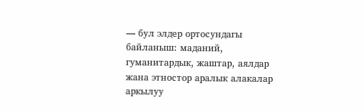— бул элдер ортосундагы байланыш: маданий, гуманитардык, жаштар, аялдар жана этностор аралык алакалар аркылуу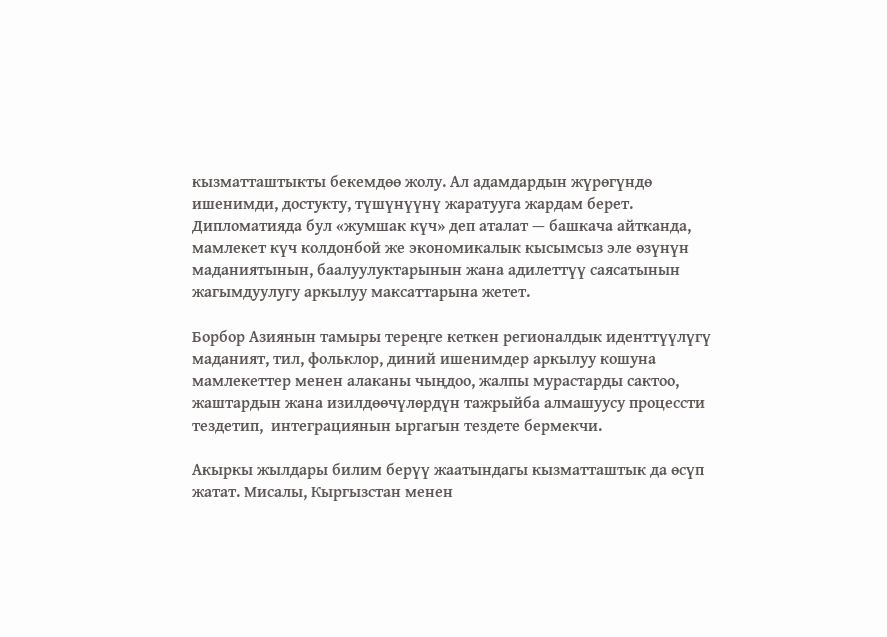кызматташтыкты бекемдөө жолу. Ал адамдардын жүрөгүндө ишенимди, достукту, түшүнүүнү жаратууга жардам берет. Дипломатияда бул «жумшак күч» деп аталат — башкача айтканда, мамлекет күч колдонбой же экономикалык кысымсыз эле өзүнүн маданиятынын, баалуулуктарынын жана адилеттүү саясатынын жагымдуулугу аркылуу максаттарына жетет.

Борбор Азиянын тамыры тереңге кеткен регионалдык иденттүүлүгү маданият, тил, фольклор, диний ишенимдер аркылуу кошуна мамлекеттер менен алаканы чыңдоо, жалпы мурастарды сактоо, жаштардын жана изилдөөчүлөрдүн тажрыйба алмашуусу процессти тездетип,  интеграциянын ыргагын тездете бермекчи.

Акыркы жылдары билим берүү жаатындагы кызматташтык да өсүп жатат. Мисалы, Кыргызстан менен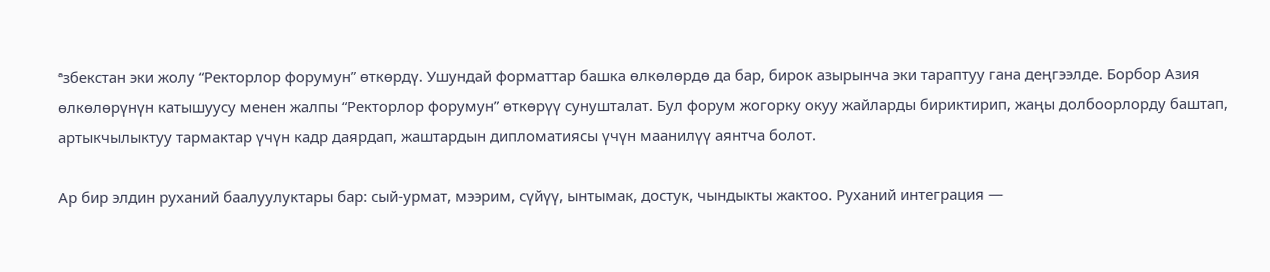ªзбекстан эки жолу “Ректорлор форумун” өткөрдү. Ушундай форматтар башка өлкөлөрдө да бар, бирок азырынча эки тараптуу гана деңгээлде. Борбор Азия өлкөлөрүнүн катышуусу менен жалпы “Ректорлор форумун” өткөрүү сунушталат. Бул форум жогорку окуу жайларды бириктирип, жаңы долбоорлорду баштап, артыкчылыктуу тармактар үчүн кадр даярдап, жаштардын дипломатиясы үчүн маанилүү аянтча болот.

Ар бир элдин руханий баалуулуктары бар: сый-урмат, мээрим, сүйүү, ынтымак, достук, чындыкты жактоо. Руханий интеграция —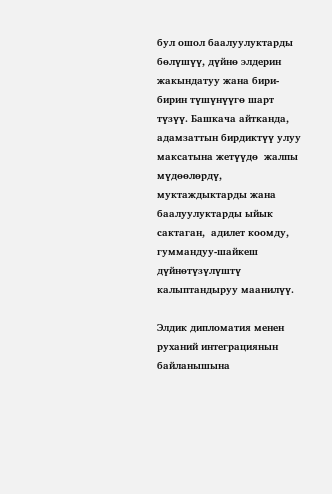бул ошол баалуулуктарды бөлүшүү, дүйнө элдерин жакындатуу жана бири-бирин түшүнүүгө шарт түзүү. Башкача айтканда, адамзаттын бирдиктүү улуу максатына жетүүдө  жалпы мүдөөлөрдү, муктаждыктарды жана баалуулуктарды ыйык сактаган,  адилет коомду, гуммандуу-шайкеш дүйнөтүзүлүштү калыптандыруу маанилүү.

Элдик дипломатия менен руханий интеграциянын байланышына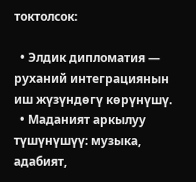токтолсок:

  • Элдик дипломатия — руханий интеграциянын иш жүзүндөгү көрүнүшү.
  • Маданият аркылуу түшүнүшүү: музыка, адабият,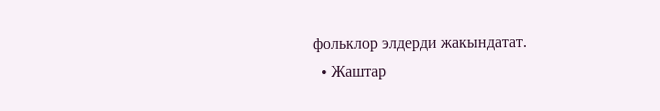фольклор элдерди жакындатат.
  • Жаштар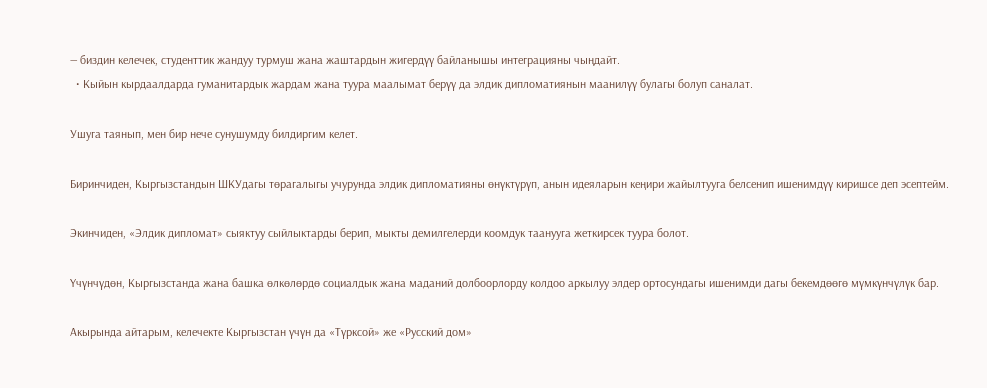— биздин келечек, студенттик жандуу турмуш жана жаштардын жигердүү байланышы интеграцияны чыңдайт.
  • Кыйын кырдаалдарда гуманитардык жардам жана туура маалымат берүү да элдик дипломатиянын маанилүү булагы болуп саналат.

Ушуга таянып, мен бир нече сунушумду билдиргим келет.

Биринчиден, Кыргызстандын ШКУдагы төрагалыгы учурунда элдик дипломатияны өнүктүрүп, анын идеяларын кеңири жайылтууга белсенип ишенимдүү киришсе деп эсептейм.

Экинчиден, «Элдик дипломат» сыяктуу сыйлыктарды берип, мыкты демилгелерди коомдук таанууга жеткирсек туура болот.

Үчүнчүдөн, Кыргызстанда жана башка өлкөлөрдө социалдык жана маданий долбоорлорду колдоо аркылуу элдер ортосундагы ишенимди дагы бекемдөөгө мүмкүнчүлүк бар.

Акырында айтарым, келечекте Кыргызстан үчүн да «Түрксой» же «Русский дом»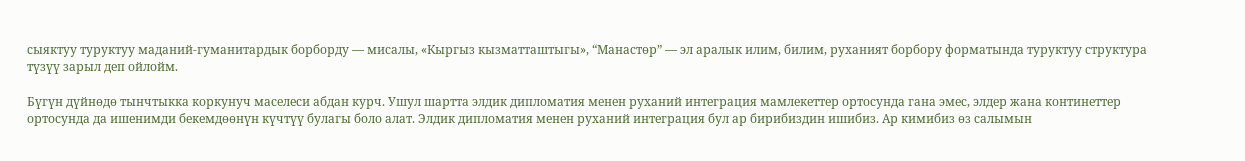сыяктуу туруктуу маданий-гуманитардык борборду — мисалы, «Кыргыз кызматташтыгы», “Манастөр” — эл аралык илим, билим, руханият борбору форматында туруктуу структура түзүү зарыл деп ойлойм.

Бүгүн дүйнөдө тынчтыкка коркунуч маселеси абдан курч. Ушул шартта элдик дипломатия менен руханий интеграция мамлекеттер ортосунда гана эмес, элдер жана континеттер ортосунда да ишенимди бекемдөөнүн күчтүү булагы боло алат. Элдик дипломатия менен руханий интеграция бул ар бирибиздин ишибиз. Ар кимибиз өз салымын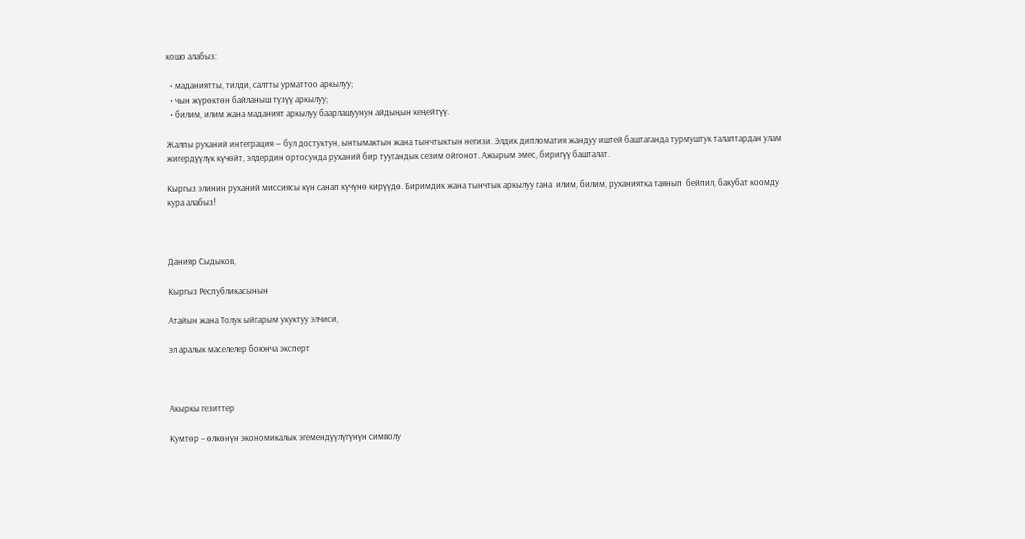кошо алабыз:

  • маданиятты, тилди, салтты урматтоо аркылуу;
  • чын жүрөктөн байланыш түзүү аркылуу;
  • билим, илим жана маданият аркылуу баарлашуунун айдыңын кеңейтүү.

Жалпы руханий интеграция — бул достуктун, ынтымактын жана тынчтыктын негизи. Элдик дипломатия жандуу иштей баштаганда турмуштук талаптардан улам жигердүүлүк күчөйт, элдердин ортосунда руханий бир туугандык сезим ойгонот. Ажырым эмес, биригүү башталат.

Кыргыз элинин руханий миссиясы күн санап күчүнө кирүүдө. Биримдик жана тынчтык аркылуу гана  илим, билим, руханиятка таянып  бейпил, бакубат коомду кура алабыз!



Данияр Сыдыков,

Кыргыз Республикасынын

Атайын жана Толук ыйгарым укуктуу элчиси,

эл аралык маселелер боюнча эксперт



Акыркы гезиттер

Кумтөр – өлкөнүн экономикалык эгемендүүлүгүнүн символу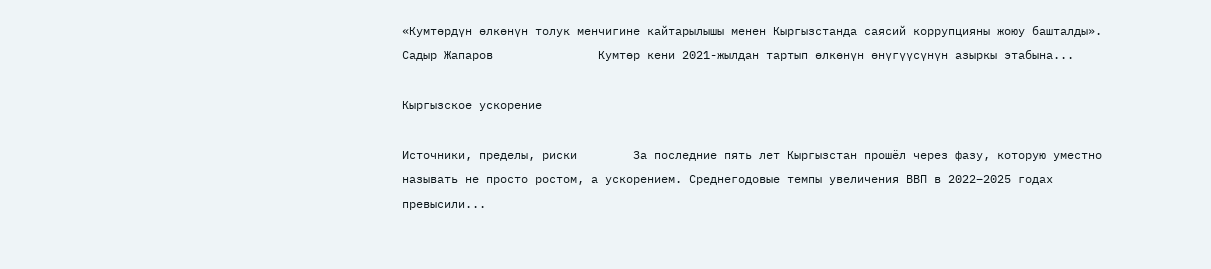«Кумтөрдүн өлкөнүн толук менчигине кайтарылышы менен Кыргызстанда саясий коррупцияны жоюу башталды». Садыр Жапаров               Кумтөр кени 2021-жылдан тартып өлкөнүн өнүгүүсүнүн азыркы этабына...

Кыргызское ускорение

Источники, пределы, риски        За последние пять лет Кыргызстан прошёл через фазу, которую уместно называть не просто ростом, а ускорением. Среднегодовые темпы увеличения ВВП в 2022–2025 годах превысили...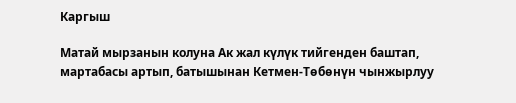Каргыш

Матай мырзанын колуна Ак жал күлүк тийгенден баштап, мартабасы артып, батышынан Кетмен-Төбөнүн чынжырлуу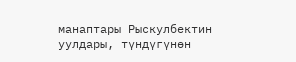манаптары Рыскулбектин уулдары, түндүгүнөн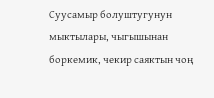Суусамыр болуштугунун мыктылары, чыгышынан боркемик, чекир саяктын чоң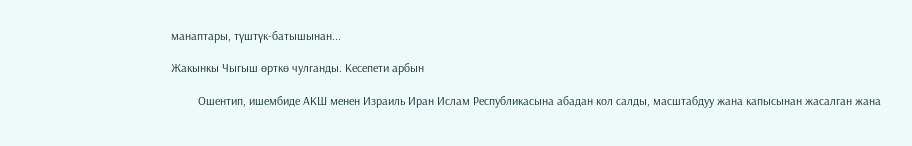манаптары, түштүк-батышынан...

Жакынкы Чыгыш өрткө чулганды. Кесепети арбын

         Ошентип, ишембиде АКШ менен Израиль Иран Ислам Республикасына абадан кол салды, масштабдуу жана капысынан жасалган жана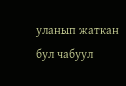уланып жаткан бул чабуул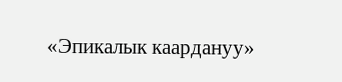«Эпикалык каардануу»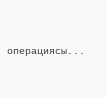операциясы...